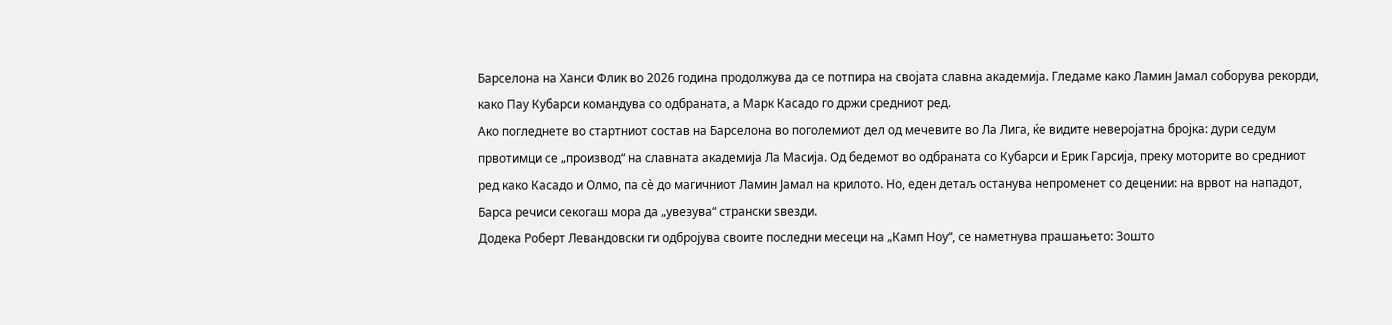Барселона на Ханси Флик во 2026 година продолжува да се потпира на својата славна академија. Гледаме како Ламин Јамал соборува рекорди, како Пау Кубарси командува со одбраната, а Марк Касадо го држи средниот ред.
Ако погледнете во стартниот состав на Барселона во поголемиот дел од мечевите во Ла Лига, ќе видите неверојатна бројка: дури седум првотимци се „производ“ на славната академија Ла Масија. Од бедемот во одбраната со Кубарси и Ерик Гарсија, преку моторите во средниот ред како Касадо и Олмо, па сè до магичниот Ламин Јамал на крилото. Но, еден детаљ останува непроменет со децении: на врвот на нападот, Барса речиси секогаш мора да „увезува“ странски ѕвезди.
Додека Роберт Левандовски ги одбројува своите последни месеци на „Камп Ноу“, се наметнува прашањето: Зошто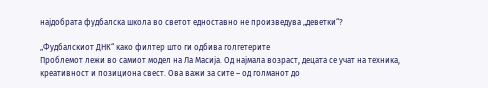најдобрата фудбалска школа во светот едноставно не произведува „деветки“?

„Фудбалскиот ДНК“ како филтер што ги одбива голгетерите
Проблемот лежи во самиот модел на Ла Масија. Од најмала возраст, децата се учат на техника, креативност и позициона свест. Ова важи за сите – од голманот до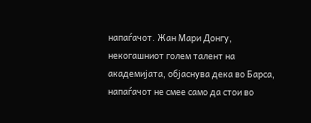напаѓачот. Жан Мари Донгу, некогашниот голем талент на академијата, објаснува дека во Барса, напаѓачот не смее само да стои во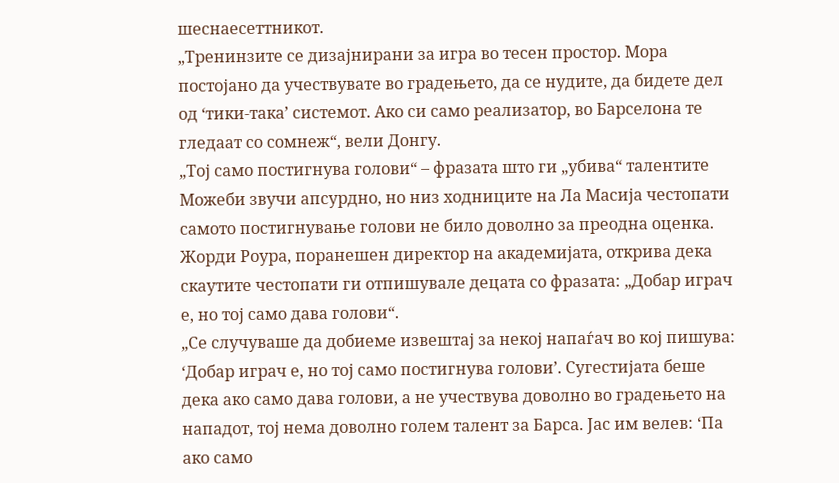шеснаесеттникот.
„Тренинзите се дизајнирани за игра во тесен простор. Мора постојано да учествувате во градењето, да се нудите, да бидете дел од ‘тики-така’ системот. Ако си само реализатор, во Барселона те гледаат со сомнеж“, вели Донгу.
„Тој само постигнува голови“ – фразата што ги „убива“ талентите
Можеби звучи апсурдно, но низ ходниците на Ла Масија честопати самото постигнување голови не било доволно за преодна оценка. Жорди Роура, поранешен директор на академијата, открива дека скаутите честопати ги отпишувале децата со фразата: „Добар играч е, но тој само дава голови“.
„Се случуваше да добиеме извештај за некој напаѓач во кој пишува: ‘Добар играч е, но тој само постигнува голови’. Сугестијата беше дека ако само дава голови, а не учествува доволно во градењето на нападот, тој нема доволно голем талент за Барса. Јас им велев: ‘Па ако само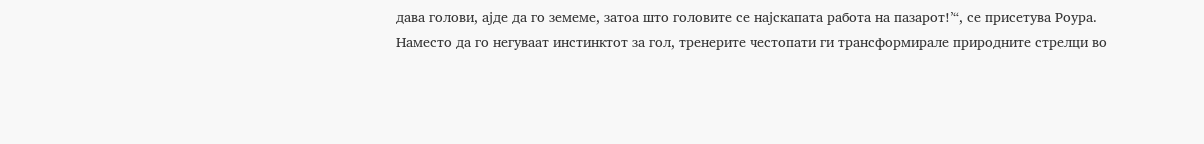дава голови, ајде да го земеме, затоа што головите се најскапата работа на пазарот!’“, се присетува Роура.
Наместо да го негуваат инстинктот за гол, тренерите честопати ги трансформирале природните стрелци во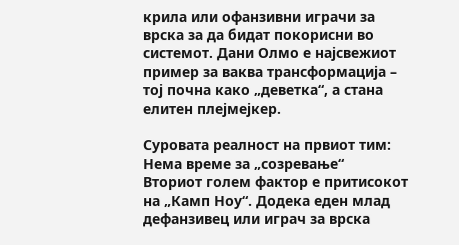крила или офанзивни играчи за врска за да бидат покорисни во системот. Дани Олмо е најсвежиот пример за ваква трансформација – тој почна како „деветка“, а стана елитен плејмејкер.

Суровата реалност на првиот тим: Нема време за „созревање“
Вториот голем фактор е притисокот на „Камп Ноу“. Додека еден млад дефанзивец или играч за врска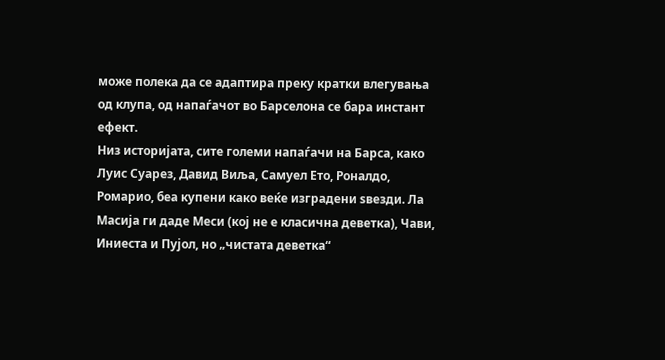може полека да се адаптира преку кратки влегувања од клупа, од напаѓачот во Барселона се бара инстант ефект.
Низ историјата, сите големи напаѓачи на Барса, како Луис Суарез, Давид Виља, Самуел Ето, Роналдо, Ромарио, беа купени како веќе изградени ѕвезди. Ла Масија ги даде Меси (кој не е класична деветка), Чави, Иниеста и Пујол, но „чистата деветка“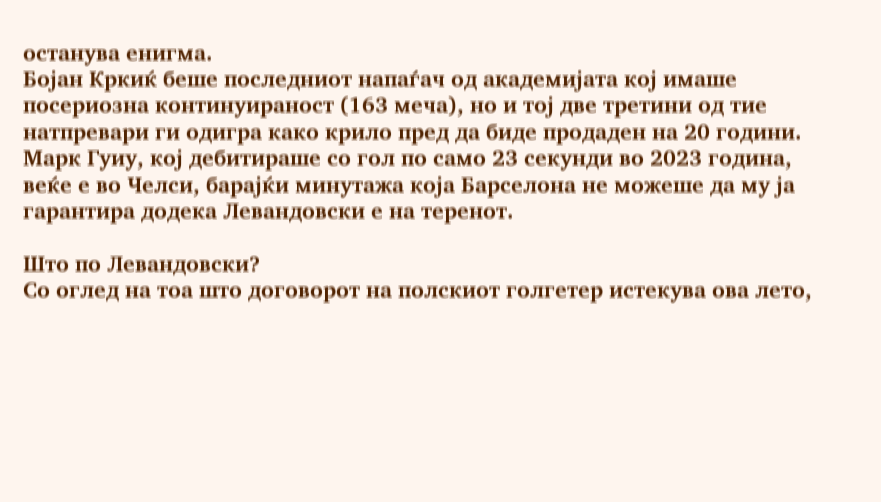останува енигма.
Бојан Кркиќ беше последниот напаѓач од академијата кој имаше посериозна континуираност (163 меча), но и тој две третини од тие натпревари ги одигра како крило пред да биде продаден на 20 години. Марк Гуиу, кој дебитираше со гол по само 23 секунди во 2023 година, веќе е во Челси, барајќи минутажа која Барселона не можеше да му ја гарантира додека Левандовски е на теренот.

Што по Левандовски?
Со оглед на тоа што договорот на полскиот голгетер истекува ова лето,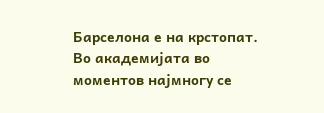Барселона е на крстопат. Во академијата во моментов најмногу се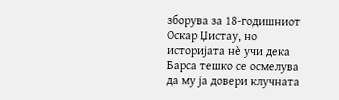зборува за 18-годишниот Оскар Џистау, но историјата нè учи дека Барса тешко се осмелува да му ја довери клучната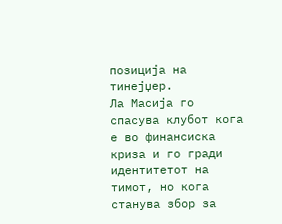позиција на тинејџер.
Ла Масија го спасува клубот кога е во финансиска криза и го гради идентитетот на тимот, но кога станува збор за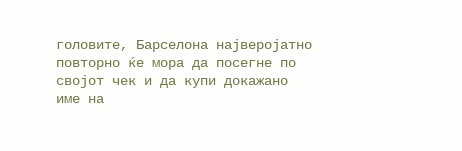головите, Барселона најверојатно повторно ќе мора да посегне по својот чек и да купи докажано име на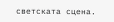светската сцена.